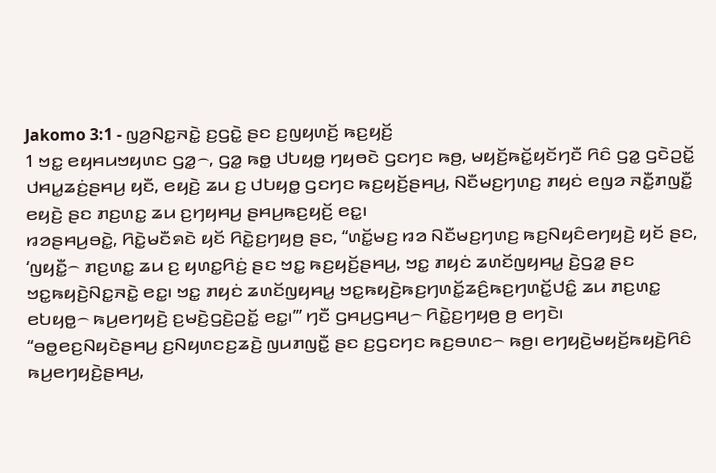Jakomo 3:1 - ꤜꤤ꤬ꤡꤢ꤭ꤏꤢꤧ꤭ ꤢ꤬ꤞꤢꤧ꤭ ꤔꤢ ꤢ꤬ꤜꤟꤛꤢꤩ꤬ ꤒꤢ꤬ꤟꤢꤩ꤬
1 ꤠꤢ꤭ ꤕꤟꤌꤣꤠꤟꤛꤢ ꤞꤤ꤭꤮, ꤞꤤ꤭ ꤒꤥ꤭ ꤓꤝꤟꤥ꤭ ꤚꤟꤥꤢꤧ ꤞꤢꤚꤢ ꤒꤥ꤬, ꤗꤟꤢꤩ꤬ꤒꤢꤩ꤭ꤟꤢꤩꤚꤢꤪ ꤖꤢꤨ ꤞꤤ꤭ ꤞꤢꤧꤑꤢꤩ꤭ ꤓꤌꤣ꤭ꤘꤢꤦ꤬ꤔꤌꤣ꤬ ꤟꤢꤪ, ꤕꤟꤢꤧ꤬ ꤘꤣ ꤢ꤬ ꤓꤝꤟꤥ꤭ ꤞꤢꤚꤢ ꤒꤢ꤬ꤟꤢꤩ꤬ꤔꤌꤣ꤬, ꤡꤢꤪꤗꤢ꤬ꤚꤛꤢ꤬ ꤊꤟꤢꤦ ꤕꤜꤤ ꤏꤢꤪ꤭ꤊꤜꤢꤪ꤭ ꤕꤟꤢꤧ꤬ ꤔꤢ ꤊꤢ꤬ꤛꤢ꤭ ꤘꤣ ꤢ꤬ꤚꤟꤌꤣ꤬ ꤔꤌꤣ꤬ꤒꤢ꤬ꤟꤢꤩ꤬ ꤕꤢ꤭꤯
ꤙꤤꤔꤌꤣ꤬ꤋꤢꤧ꤭, ꤖꤢꤧ꤭ꤗꤢꤪꤎꤢꤧ ꤟꤢꤩ ꤖꤢꤧ꤭ꤢ꤬ꤚꤟꤥ꤬ ꤔꤢ, “ꤛꤢꤩ꤭ꤗꤢ꤬ ꤙꤤ ꤡꤢꤪꤗꤢ꤬ꤚꤛꤢ꤬ ꤒꤢ꤬ꤡꤟꤢꤨꤕꤚꤟꤢꤧ꤬ ꤟꤢꤩ ꤔꤢ, ‘ꤜꤟꤢꤪ꤭꤮ ꤊꤢ꤬ꤛꤢ꤭ ꤘꤣ ꤢ꤬ ꤟꤛꤢ꤭ꤖꤢꤦ꤬ ꤔꤢ ꤠꤢ꤭ ꤒꤢ꤬ꤟꤢꤩ꤬ꤔꤌꤣ꤬, ꤠꤢ꤭ ꤊꤟꤢꤦ ꤘꤛꤢꤩꤜꤟꤌꤣ꤭ ꤢꤧ꤬ꤞꤤ꤭ ꤔꤢ ꤠꤢ꤭ꤒꤟꤢꤧ꤬ꤡꤢ꤭ꤏꤢꤧ꤭ ꤕꤢ꤭꤯ ꤠꤢ꤭ ꤊꤟꤢꤦ ꤘꤛꤢꤩꤜꤟꤌꤣ꤭ ꤠꤢ꤭ꤒꤟꤢꤧ꤬ꤒꤢ꤬ꤚꤛꤢꤩ꤭ꤘꤢꤨ꤬ꤒꤢ꤬ꤚꤛꤢꤩ꤭ꤓꤢꤨ꤭ ꤘꤣ ꤊꤢ꤬ꤛꤢ꤭ ꤕꤝꤟꤥ꤭꤮ ꤒꤣ꤬ꤕꤚꤟꤢꤧ꤬ ꤢ꤬ꤗꤢꤧ꤬ꤞꤢꤧ꤬ꤑꤢꤩ꤭ ꤕꤢ꤭꤯’” ꤚꤢꤪ ꤞꤌꤣ꤬ꤞꤌꤣ꤬꤮ ꤖꤢꤧ꤭ꤢ꤬ꤚꤟꤥ꤬ ꤥ꤬ ꤕꤚꤢꤧ꤯
“ꤋꤥ꤭ꤕꤢ꤬ꤡꤟꤢꤧꤔꤌꤣ꤬ ꤢ꤬ꤡꤟꤛꤢꤢ꤬ꤘꤢꤧ꤬ ꤜꤣꤊꤜꤢꤪ꤭ ꤔꤢ ꤢ꤬ꤞꤢꤚꤢ ꤒꤢ꤬ꤋꤛꤢ꤮ ꤒꤥ꤬꤯ ꤕꤚꤟꤢꤧ꤬ꤗꤟꤢꤩ꤬ꤒꤟꤢꤧ꤬ꤖꤢꤨ ꤒꤣ꤬ꤕꤚꤟꤢꤧ꤬ꤔꤌꤣ꤬,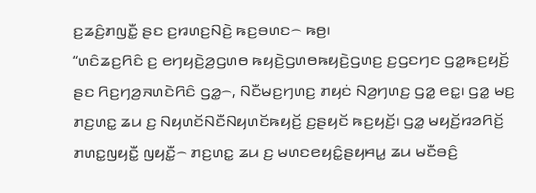ꤢ꤬ꤘꤢꤨ꤬ꤊꤜꤢꤪ꤭ ꤔꤢ ꤢ꤬ꤙꤛꤢ꤬ꤡꤢꤧ꤬ ꤒꤢ꤬ꤋꤛꤢ꤮ ꤒꤥ꤬꤯
“ꤛꤢꤨꤘꤢ꤬ꤖꤢꤨ ꤢ꤬ ꤕꤚꤟꤢꤧ꤬ꤤ꤬ꤞꤛꤥ ꤒꤟꤢꤧ꤬ꤞꤛꤥꤒꤟꤢꤧ꤬ꤞꤛꤢ꤬ ꤢ꤬ꤞꤢꤚꤢ ꤞꤤ꤭ꤒꤢ꤬ꤟꤢꤩ꤬ ꤔꤢ ꤖꤢ꤬ꤚꤤ꤬ꤏꤛꤢꤧꤖꤢꤨ ꤞꤤ꤭꤮, ꤡꤢꤪꤗꤢ꤬ꤚꤛꤢ꤬ ꤊꤟꤢꤦ ꤡꤤ꤬ꤚꤛꤢ꤬ ꤞꤤ꤭ ꤕꤢ꤭꤯ ꤞꤤ꤭ ꤗꤢ꤬ ꤊꤢ꤬ꤛꤢ꤭ ꤘꤣ ꤢ꤬ ꤡꤟꤛꤢꤩꤡꤢꤪꤡꤟꤛꤢꤩꤒꤟꤢꤩ꤬ ꤢ꤬ꤔꤟꤢꤩ ꤒꤢ꤬ꤟꤢꤩ꤬꤯ ꤞꤤ꤭ ꤗꤟꤢꤩ꤬ꤙꤤꤖꤢꤩ꤬ ꤊꤛꤢ꤭ꤜꤟꤢꤪ꤭ ꤜꤟꤢꤪ꤭꤮ ꤊꤢ꤬ꤛꤢ꤭ ꤘꤣ ꤢ꤬ ꤗꤛꤢꤕꤟꤢꤨ꤭ꤔꤟꤌꤣ꤭ ꤘꤣ ꤗꤢꤪꤋꤢꤨ꤬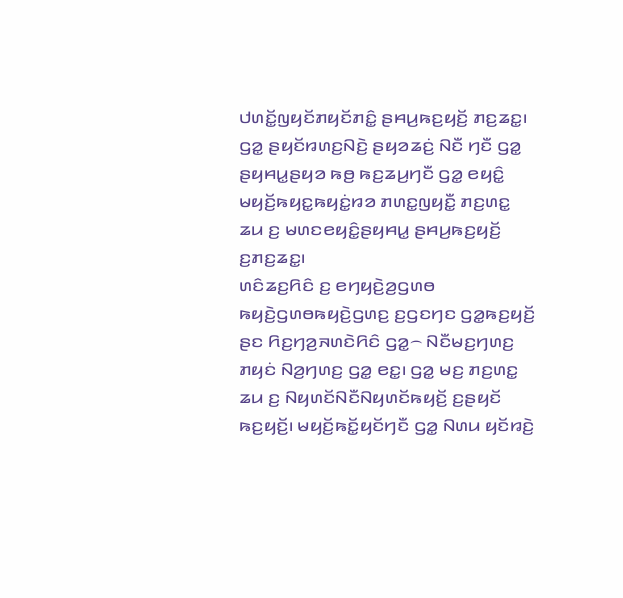ꤓꤛꤢꤩ꤭ꤜꤟꤢꤩꤊꤟꤢꤩꤊꤢꤨ꤭ ꤔꤌꤣ꤬ꤒꤢ꤬ꤟꤢꤩ꤬ ꤊꤢ꤬ꤘꤢ꤭꤯ ꤞꤤ꤭ ꤔꤟꤢꤩꤙꤛꤢ꤬ꤡꤢꤧ꤬ ꤔꤟꤤꤘꤢꤦ꤬ ꤡꤢꤪ ꤚꤢꤪ ꤞꤤ꤭ ꤔꤟꤌꤣ꤭ꤔꤟꤤ ꤒꤥ꤬ ꤒꤢ꤬ꤘꤣ꤬ꤚꤢꤪ ꤞꤤ꤭ ꤕꤟꤢꤨ꤭ ꤗꤟꤢꤩ꤬ꤒꤟꤢ꤭ꤒꤟꤢꤦ꤭ꤙꤤ ꤊꤛꤢ꤭ꤜꤟꤢꤪ꤭ ꤊꤢ꤬ꤛꤢ꤭ ꤘꤣ ꤢ꤬ ꤗꤛꤢꤕꤟꤢꤨ꤭ꤔꤟꤌꤣ꤭ ꤔꤌꤣ꤬ꤒꤢ꤬ꤟꤢꤩ꤬ ꤢ꤬ꤊꤢ꤬ꤘꤢ꤭꤯
ꤛꤢꤨꤘꤢ꤬ꤖꤢꤨ ꤢ꤬ ꤕꤚꤟꤢꤧ꤬ꤤ꤬ꤞꤛꤥ ꤒꤟꤢꤧ꤬ꤞꤛꤥꤒꤟꤢꤧ꤬ꤞꤛꤢ꤬ ꤢ꤬ꤞꤢꤚꤢ ꤞꤤ꤭ꤒꤢ꤬ꤟꤢꤩ꤬ ꤔꤢ ꤖꤢ꤬ꤚꤤ꤬ꤏꤛꤢꤧꤖꤢꤨ ꤞꤤ꤭꤮ ꤡꤢꤪꤗꤢ꤬ꤚꤛꤢ꤬ ꤊꤟꤢꤦ ꤡꤤ꤬ꤚꤛꤢ꤬ ꤞꤤ꤭ ꤕꤢ꤭꤯ ꤞꤤ꤭ ꤗꤢ꤬ ꤊꤢ꤬ꤛꤢ꤭ ꤘꤣ ꤢ꤬ ꤡꤟꤛꤢꤩꤡꤢꤪꤡꤟꤛꤢꤩꤒꤟꤢꤩ꤬ ꤢ꤬ꤔꤟꤢꤩ ꤒꤢ꤬ꤟꤢꤩ꤬꤯ ꤗꤟꤢꤩ꤬ꤒꤢꤩ꤭ꤟꤢꤩꤚꤢꤪ ꤞꤤ꤭ ꤡꤛꤣ ꤟꤢꤩꤙꤢꤧ꤬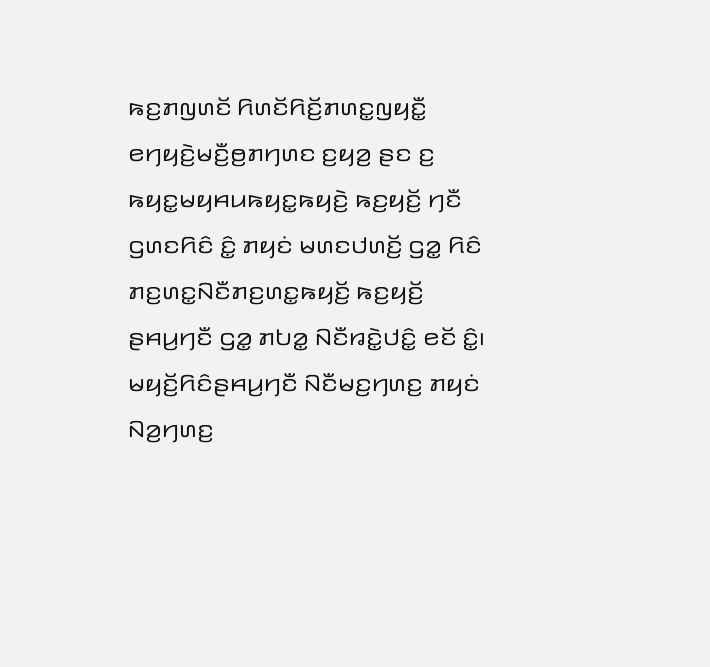ꤒꤢ꤬ꤊꤜꤛꤢꤩ ꤖꤛꤢꤩꤖꤢꤩ꤬ꤊꤛꤢ꤭ꤜꤟꤢꤪ꤭ ꤕꤚꤟꤢꤧ꤬ꤗꤢꤪ꤬ꤥ꤬ꤊꤚꤛꤢ ꤢ꤬ꤟꤤ꤬ ꤔꤢ ꤢ꤬ ꤒꤟꤢ꤭ꤗꤟꤌꤣꤒꤟꤢ꤭ꤒꤟꤢꤧ꤬ ꤒꤢ꤬ꤟꤢꤩ꤬ ꤚꤢꤪ ꤞꤛꤢꤖꤢꤨ ꤢꤨ꤭ ꤊꤟꤢꤦ ꤗꤛꤢꤓꤛꤢꤩ꤬ ꤞꤤ꤭ ꤖꤢꤨ ꤊꤢ꤬ꤛꤢ꤭ꤡꤢꤪꤊꤢ꤬ꤛꤢ꤭ꤒꤟꤢꤩ꤬ ꤒꤢ꤬ꤟꤢꤩ꤬ ꤔꤌꤣ꤬ꤚꤢꤪ ꤞꤤ꤭ ꤊꤝꤤ꤭ ꤡꤢꤪꤙꤢꤧ꤭ꤓꤢꤨ꤭ ꤕꤢꤩ ꤢꤨ꤭꤯ ꤗꤟꤢꤩ꤬ꤖꤢꤨꤔꤌꤣ꤬ꤚꤢꤪ ꤡꤢꤪꤗꤢ꤬ꤚꤛꤢ꤬ ꤊꤟꤢꤦ ꤡꤤ꤬ꤚꤛꤢ꤬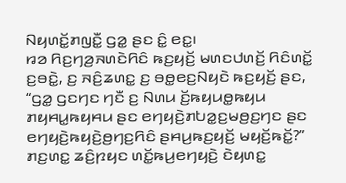ꤡꤟꤛꤢꤩ꤭ꤊꤜꤢꤪ꤭ ꤞꤤ꤭ ꤔꤢ ꤢꤨ꤭ ꤕꤢ꤭꤯
ꤙꤤ ꤖꤢ꤬ꤚꤤ꤬ꤏꤛꤢꤧꤖꤢꤨ ꤒꤢ꤬ꤟꤢꤩ꤬ ꤗꤛꤢꤓꤛꤢꤩ꤬ ꤖꤢꤨꤛꤢꤩ꤭ ꤢ꤬ꤋꤢꤧ꤭, ꤢ꤬ ꤏꤢꤨ꤬ꤘꤛꤢ꤭ ꤢ꤬ ꤋꤥ꤭ꤕꤢ꤬ꤡꤟꤢꤧ ꤒꤢ꤬ꤟꤢꤩ꤬ ꤔꤢ, “ꤞꤤ꤭ ꤞꤢꤚꤢ ꤚꤢꤪ ꤢ꤬ ꤡꤛꤣ ꤢꤩ꤬ꤒꤟꤣꤥ꤭ꤒꤟꤣ ꤊꤟꤌꤣ꤭ꤒꤟꤌꤣ ꤔꤢ ꤕꤚꤟꤢꤧ꤬ꤊꤝꤤ꤭ꤢ꤬ꤗꤥ꤬ꤢ꤬ꤚꤢ ꤔꤢ ꤕꤚꤟꤢꤧ꤬ꤒꤟꤢꤧ꤬ꤥ꤬ꤚꤢ꤬ꤖꤢꤨ ꤔꤌꤣ꤬ꤒꤢ꤬ꤟꤢꤩ꤬ ꤗꤟꤢꤩ꤬ꤒꤢꤩ꤭?”
ꤊꤢ꤬ꤛꤢ꤭ ꤘꤢꤨ꤬ꤐꤟꤢ ꤛꤢꤩ꤭ꤒꤣ꤬ꤕꤚꤟꤢꤧ꤬ ꤢꤧꤟꤛꤢ꤭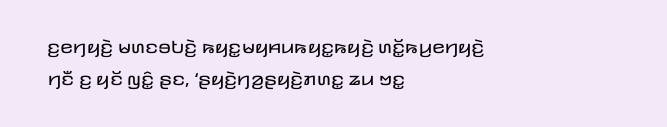ꤢ꤬ꤕꤚꤟꤢꤧ꤬ ꤗꤛꤢꤋꤝꤢꤧ꤬ ꤒꤟꤢ꤭ꤗꤟꤌꤣꤒꤟꤢ꤭ꤒꤟꤢꤧ꤬ ꤛꤢꤩ꤭ꤒꤣ꤬ꤕꤚꤟꤢꤧ꤬ ꤚꤢꤪ ꤢ꤬ ꤟꤢꤩ ꤜꤢꤨ꤭ ꤔꤢ, ‘ꤔꤟꤢꤧ꤬ꤚꤤ꤬ꤔꤟꤢꤧ꤬ꤊꤛꤢ꤭ ꤘꤣ ꤠꤢ꤭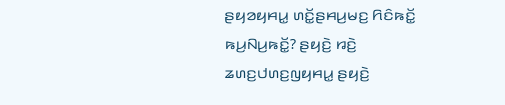ꤔꤟꤤꤟꤌꤣ꤭ ꤛꤢꤩ꤭ꤔꤌꤣ꤬ꤗꤢ꤬ ꤖꤢꤨꤒꤢꤩ꤭ ꤒꤣ꤬ꤡꤣ꤬ꤒꤢꤩ꤭? ꤔꤟꤢꤧ꤬ ꤙꤢꤧ꤬ ꤘꤛꤢ꤬ꤓꤛꤢ꤬ꤜꤟꤌꤣ꤭ ꤔꤟꤢꤧ꤬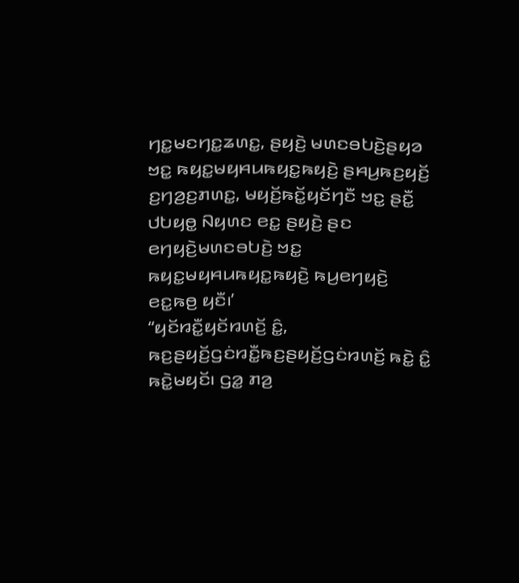ꤚꤢ꤭ꤗꤢꤚꤢ꤭ꤘꤛꤢ꤭, ꤔꤟꤢꤧ꤬ ꤗꤛꤢꤋꤝꤢꤧ꤬ꤔꤟꤤ ꤠꤢ꤭ ꤒꤟꤢ꤭ꤗꤟꤌꤣꤒꤟꤢ꤭ꤒꤟꤢꤧ꤬ ꤔꤌꤣ꤬ꤒꤢ꤬ꤟꤢꤩ꤬ ꤢ꤬ꤚꤤ꤬ꤢ꤬ꤊꤛꤢ꤭, ꤗꤟꤢꤩ꤬ꤒꤢꤩ꤭ꤟꤢꤩꤚꤢꤪ ꤠꤢ꤭ ꤔꤢꤪ꤭ ꤓꤝꤟꤥ꤭ ꤡꤟꤛꤢ ꤕꤢ꤭ ꤔꤟꤢꤧ꤬ ꤔꤢ ꤕꤚꤟꤢꤧ꤬ꤗꤛꤢꤋꤝꤢꤧ꤬ ꤠꤢ꤭ ꤒꤟꤢ꤭ꤗꤟꤌꤣꤒꤟꤢ꤭ꤒꤟꤢꤧ꤬ ꤒꤣ꤬ꤕꤚꤟꤢꤧ꤬ ꤕꤢ꤭ꤒꤥ꤬ ꤟꤢꤪ꤯’
“ꤟꤢꤩꤙꤢꤪ꤭ꤟꤢꤩꤙꤛꤢꤩ꤬ ꤢꤨ꤭, ꤒꤢ꤬ꤔꤟꤢꤩ꤬ꤞꤢꤦꤙꤢꤪ꤭ꤒꤢ꤬ꤔꤟꤢꤩ꤬ꤞꤢꤦꤙꤛꤢꤩ꤬ ꤒꤢꤧ꤭ ꤢꤨ꤭ ꤒꤢꤧ꤭ꤗꤟꤢꤩ꤯ ꤞꤤ꤭ ꤊꤤ꤬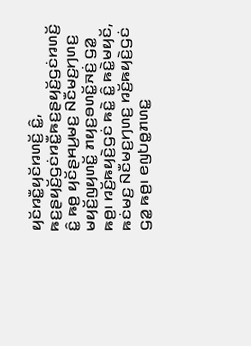ꤟꤢꤩꤙꤢꤪ꤭ꤟꤢꤩꤙꤛꤢꤩ꤬ ꤢꤨ꤭, ꤒꤢ꤬ꤔꤟꤢꤩ꤬ꤞꤢꤦꤙꤢꤪ꤭ꤒꤢ꤬ꤔꤟꤢꤩ꤬ꤞꤢꤦꤙꤛꤢꤩ꤬ ꤢꤨ꤭ ꤒꤥ꤬ ꤟꤢꤩꤔꤌꤣ꤬ꤗꤢ꤬ ꤡꤢꤪꤗꤢ꤬ꤚꤛꤢ꤬ ꤗꤟꤢꤩ꤬ꤜꤟꤛꤢꤩ꤭ ꤊꤟꤢ꤬ꤋꤛꤢꤩ꤭ꤏꤢꤦ꤬ ꤞꤤ꤭ ꤒꤥ꤬꤯ ꤙꤢꤩ꤬ꤒꤟꤢꤧ꤬ꤞꤢꤦ ꤒꤢꤧ꤭ ꤢꤨ꤭ ꤒꤢꤧ꤭ꤗꤟꤢꤩ, ꤒꤢꤦꤗꤢ꤬ ꤡꤢꤪꤗꤢ꤬ꤚꤛꤢ꤬ ꤙꤢꤩ꤬ꤒꤟꤢꤧ꤬ꤞꤢꤦ ꤞꤤ꤭ ꤒꤥ꤬꤯ ꤕꤜꤝꤥ꤭ꤊꤛꤢ꤭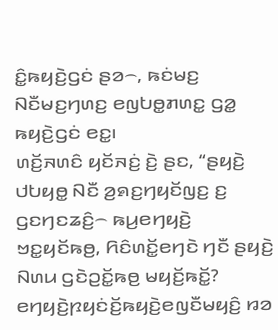ꤢꤨ꤭ꤒꤟꤢꤧ꤬ꤞꤢꤦ ꤔꤤ꤮, ꤒꤢꤦꤗꤢ꤬ ꤡꤢꤪꤗꤢ꤬ꤚꤛꤢ꤬ ꤕꤜꤝꤥ꤭ꤊꤛꤢ꤭ ꤞꤤ꤭ ꤒꤟꤢꤧ꤬ꤞꤢꤦ ꤕꤢ꤭꤯
ꤛꤢꤩ꤬ꤏꤛꤢꤨ ꤟꤢꤩꤏꤢꤦ꤬ ꤢꤧ꤬ ꤔꤢ, “ꤔꤟꤢꤧ꤬ ꤓꤝꤟꤥ꤭ ꤡꤢꤪ ꤤ꤬ꤎꤢ꤬ꤚꤟꤢꤩꤜꤢ꤬ ꤢ꤬ ꤞꤢꤚꤢꤘꤢꤨ꤬꤮ ꤒꤣ꤬ꤕꤚꤟꤢꤧ꤬ ꤠꤢ꤭ꤟꤢꤩꤒꤥ꤬, ꤖꤢꤨꤛꤢꤩ꤭ꤕꤚꤢꤧ ꤚꤢꤪ ꤔꤟꤢꤧ꤬ ꤡꤛꤣ ꤞꤢꤧꤑꤢꤩ꤭ꤒꤥ꤬ ꤗꤟꤢꤩ꤬ꤒꤢꤩ꤭?
ꤕꤚꤟꤢꤧ꤬ꤐꤟꤢꤦꤢꤩ꤬ꤒꤟꤢꤧ꤬ꤕꤜꤢꤪꤗꤟꤢꤨ꤬ ꤙꤤ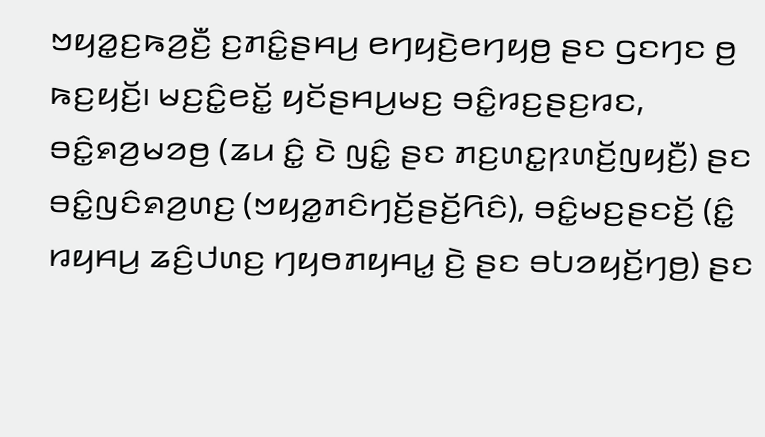ꤠꤟꤤ꤭ꤢ꤬ꤒꤤ꤬ꤢꤪ꤬ ꤢ꤬ꤊꤢꤨ꤭ꤔꤌꤣ꤬ ꤕꤚꤟꤢꤧ꤬ꤕꤚꤟꤥ꤬ ꤔꤢ ꤞꤢꤚꤢ ꤥ꤬ ꤒꤢ꤬ꤟꤢꤩ꤬꤯ ꤗꤢ꤬ꤢꤨ꤭ꤕꤢꤩ꤭ ꤟꤢꤩꤔꤌꤣ꤬ꤗꤢ꤬ ꤋꤢꤨ꤭ꤙꤢ꤬ꤔꤢ꤬ꤙꤢ, ꤋꤢꤨ꤭ꤎꤤ꤬ꤗꤤꤥ꤬ (ꤘꤣ ꤢꤨ꤭ ꤢꤧ ꤜꤢꤨ꤭ ꤔꤢ ꤊꤢ꤬ꤛꤢ꤭ꤐꤛꤢꤩ꤬ꤜꤟꤢꤪ꤬) ꤔꤢ ꤋꤢꤨ꤭ꤜꤢꤨꤎꤤ꤬ꤛꤢ꤬ (ꤠꤟꤤ꤭ꤊꤢꤨꤚꤢꤩ꤬ꤔꤢꤩ꤬ꤖꤢꤨ), ꤋꤢꤨ꤭ꤗꤢ꤬ꤔꤢꤢꤩ꤬ (ꤢꤨ꤭ ꤙꤟꤌꤣ꤬ ꤘꤢꤨ꤬ꤓꤛꤢ꤬ ꤚꤟꤥꤊꤟꤌꤣ꤭ ꤢꤧ꤬ ꤔꤢ ꤋꤝꤤꤟꤢꤩ꤬ꤚꤥ꤬) ꤔꤢ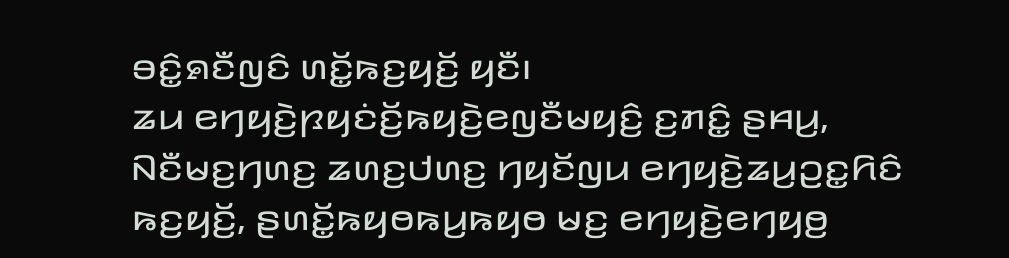ꤋꤢꤨ꤭ꤎꤢꤪꤜꤢꤨ ꤛꤢꤩ꤭ꤒꤢ꤬ꤟꤢꤩ꤬ ꤟꤢꤪ꤯
ꤘꤣ ꤕꤚꤟꤢꤧ꤬ꤐꤟꤢꤦꤢꤩ꤬ꤒꤟꤢꤧ꤬ꤕꤜꤢꤪꤗꤟꤢꤨ꤬ ꤢ꤬ꤊꤢꤨ꤭ ꤔꤌꤣ꤬, ꤡꤢꤪꤗꤢ꤬ꤚꤛꤢ꤬ ꤘꤛꤢ꤬ꤓꤛꤢ꤬ ꤚꤟꤢꤩꤜꤣ ꤕꤚꤟꤢꤧ꤬ꤘꤣ꤬ꤑꤢ꤭ꤖꤢꤨ ꤒꤢ꤬ꤟꤢꤩ꤬, ꤔꤛꤢꤩ꤭ꤒꤟꤥꤒꤣ꤬ꤒꤟꤥ ꤗꤢ꤬ ꤕꤚꤟꤢꤧ꤬ꤕꤚꤟꤥ꤬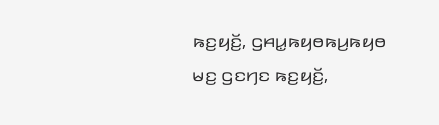ꤒꤢ꤬ꤟꤢꤩ꤬, ꤞꤌꤣ꤭ꤒꤟꤥꤒꤣ꤬ꤒꤟꤥ ꤗꤢ꤬ ꤞꤢꤚꤢ ꤒꤢ꤬ꤟꤢꤩ꤬,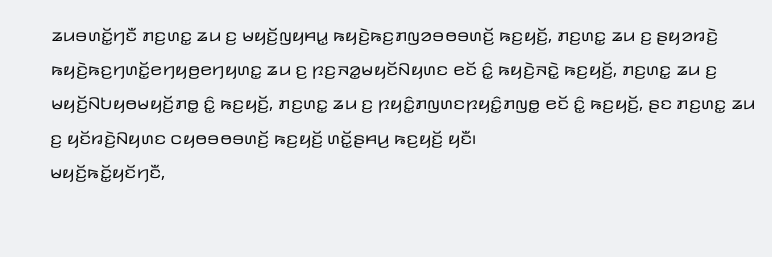ꤘꤣꤋꤛꤢꤩ꤭ꤚꤢꤪ ꤊꤢ꤬ꤛꤢ꤭ ꤘꤣ ꤢ꤬ ꤗꤟꤢꤩ꤬ꤜꤟꤌꤣ꤭ ꤒꤟꤢꤧ꤬ꤒꤢ꤬ꤊꤜꤤꤋꤥꤋꤛꤢꤩ꤬ ꤒꤢ꤬ꤟꤢꤩ꤬, ꤊꤢ꤬ꤛꤢ꤭ ꤘꤣ ꤢ꤬ ꤔꤟꤤꤙꤢꤧ꤬ ꤒꤟꤢꤧ꤬ꤒꤢ꤬ꤚꤛꤢꤩ꤭ꤕꤚꤟꤥ꤬ꤕꤚꤟꤛꤢ꤭ ꤘꤣ ꤢ꤬ ꤐꤢ꤬ꤏꤤ꤭ꤗꤟꤢꤩꤡꤟꤛꤢ ꤕꤢꤩ ꤢꤨ꤭ ꤒꤟꤢꤧ꤬ꤏꤢꤧ꤭ ꤒꤢ꤬ꤟꤢꤩ꤬, ꤊꤢ꤬ꤛꤢ꤭ ꤘꤣ ꤢ꤬ ꤗꤟꤢꤩ꤬ꤡꤝꤟꤥꤗꤟꤢꤩ꤬ꤊꤥ꤭ ꤢꤨ꤭ ꤒꤢ꤬ꤟꤢꤩ꤬, ꤊꤢ꤬ꤛꤢ꤭ ꤘꤣ ꤢ꤬ ꤐꤟꤢꤨ꤭ꤊꤜꤛꤢꤐꤟꤢꤨ꤭ꤊꤜꤥ꤭ ꤕꤢꤩ ꤢꤨ꤭ ꤒꤢ꤬ꤟꤢꤩ꤬, ꤔꤢ ꤊꤢ꤬ꤛꤢ꤭ ꤘꤣ ꤢ꤬ ꤟꤢꤩꤙꤢꤧ꤬ꤡꤟꤛꤢ ꤍꤟꤥꤋꤥꤋꤛꤢꤩ꤬ ꤒꤢ꤬ꤟꤢꤩ꤬ ꤛꤢꤩ꤭ꤔꤌꤣ꤬ ꤒꤢ꤬ꤟꤢꤩ꤬ ꤟꤢꤪ꤯
ꤗꤟꤢꤩ꤬ꤒꤢꤩ꤭ꤟꤢꤩꤚꤢꤪ,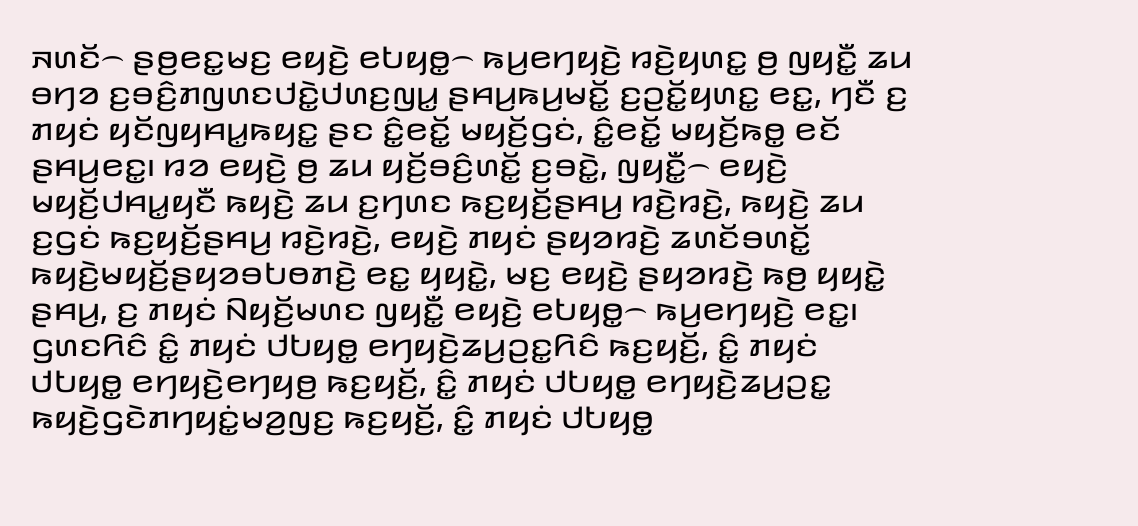ꤏꤛꤢꤩ꤮ ꤔꤥ꤬ꤕꤢ꤭ꤗꤢ꤬ ꤕꤟꤢꤧ꤬ ꤕꤝꤟꤥ꤭꤮ ꤒꤣ꤬ꤕꤚꤟꤢꤧ꤬ ꤙꤢꤧ꤬ꤟꤛꤢ꤭ ꤥ꤬ ꤜꤟꤢꤪ꤭ ꤘꤣ ꤋꤚꤤ ꤢ꤬ꤋꤢꤨ꤬ꤊꤜꤛꤢꤓꤢꤧ꤭ꤓꤛꤢ꤬ꤜꤣ꤭ ꤔꤌꤣ꤬ꤒꤣ꤬ꤗꤢꤩ꤭ ꤢ꤬ꤑꤢꤩ꤭ꤟꤛꤢ꤭ ꤕꤢ꤭, ꤚꤢꤪ ꤢ꤬ ꤊꤟꤢꤦ ꤟꤢꤩꤜꤟꤌꤣ꤭ꤒꤟꤢ꤭ ꤔꤢ ꤢꤨ꤭ꤕꤢꤩ꤭ ꤗꤟꤢꤩ꤬ꤞꤢꤦ, ꤢꤨ꤭ꤕꤢꤩ꤭ ꤗꤟꤢꤩ꤬ꤒꤥ꤭ ꤕꤢꤩ ꤔꤌꤣ꤬ꤕꤢ꤭꤯ ꤙꤤ ꤕꤟꤢꤧ꤬ ꤥ꤬ ꤘꤣ ꤟꤢꤩ꤬ꤋꤢꤨ꤬ꤛꤢꤩ꤭ ꤢ꤬ꤋꤢꤧ꤭, ꤜꤟꤢꤪ꤭꤮ ꤕꤟꤢꤧ꤬ ꤗꤟꤢꤩ꤬ꤓꤌꤣ꤭ꤟꤢꤪ ꤒꤟꤢꤧ꤬ ꤘꤣ ꤢ꤬ꤚꤛꤢ ꤒꤢ꤬ꤟꤢꤩ꤬ꤔꤌꤣ꤬ ꤙꤢꤧ꤬ꤙꤢꤧ꤬, ꤒꤟꤢꤧ꤬ ꤘꤣ ꤢ꤬ꤞꤢꤦ ꤒꤢ꤬ꤟꤢꤩ꤬ꤔꤌꤣ꤬ ꤙꤢꤧ꤬ꤙꤢꤧ꤬, ꤕꤟꤢꤧ꤬ ꤊꤟꤢꤦ ꤔꤟꤤꤙꤢꤧ꤬ ꤘꤛꤢꤩꤋꤛꤢꤩ꤭ ꤒꤟꤢꤧ꤬ꤗꤟꤢꤩ꤬ꤔꤟꤤꤋꤝꤥꤊꤢꤧ꤬ ꤕꤢ꤭ ꤟꤟꤢꤧ꤭, ꤗꤢ꤬ ꤕꤟꤢꤧ꤬ ꤔꤟꤤꤙꤢꤧ꤬ ꤒꤥ꤬ ꤟꤟꤢꤧ꤭ ꤔꤌꤣ꤬, ꤢ꤬ ꤊꤟꤢꤦ ꤡꤟꤢꤩ꤬ꤗꤛꤢ ꤜꤟꤢꤪ꤭ ꤕꤟꤢꤧ꤬ ꤕꤝꤟꤥ꤭꤮ ꤒꤣ꤬ꤕꤚꤟꤢꤧ꤬ ꤕꤢ꤭꤯
ꤞꤛꤢꤖꤢꤨ ꤢꤨ꤭ ꤊꤟꤢꤦ ꤓꤝꤟꤥ꤭ ꤕꤚꤟꤢꤧ꤬ꤘꤣ꤬ꤑꤢ꤭ꤖꤢꤨ ꤒꤢ꤬ꤟꤢꤩ꤬, ꤢꤨ꤭ ꤊꤟꤢꤦ ꤓꤝꤟꤥ꤭ ꤕꤚꤟꤢꤧ꤬ꤕꤚꤟꤥ꤬ ꤒꤢ꤬ꤟꤢꤩ꤬, ꤢꤨ꤭ ꤊꤟꤢꤦ ꤓꤝꤟꤥ꤭ ꤕꤚꤟꤢꤧ꤬ꤘꤣ꤬ꤑꤢ꤭ ꤒꤟꤢꤧ꤬ꤞꤢꤧꤊꤚꤟꤢꤦ꤭ꤗꤤ꤬ꤜꤢ꤬ ꤒꤢ꤬ꤟꤢꤩ꤬, ꤢꤨ꤭ ꤊꤟꤢꤦ ꤓꤝꤟꤥ꤭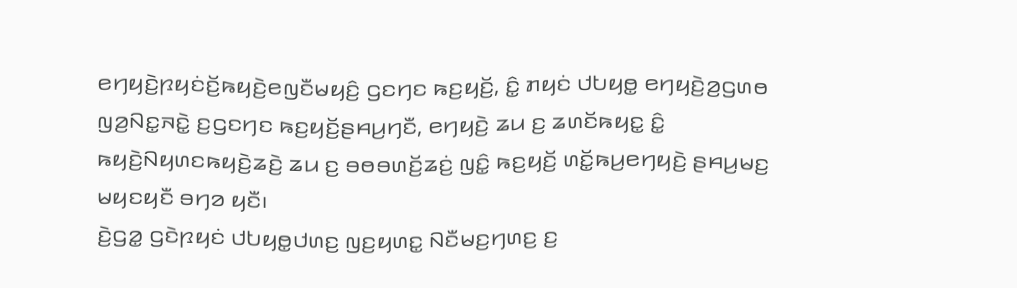ꤕꤚꤟꤢꤧ꤬ꤐꤟꤢꤦꤢꤩ꤬ꤒꤟꤢꤧ꤬ꤕꤜꤢꤪꤗꤟꤢꤨ꤬ ꤞꤢꤚꤢ ꤒꤢ꤬ꤟꤢꤩ꤬, ꤢꤨ꤭ ꤊꤟꤢꤦ ꤓꤝꤟꤥ꤭ ꤕꤚꤟꤢꤧ꤬ꤤ꤬ꤞꤛꤥ ꤜꤤ꤬ꤡꤢ꤭ꤏꤢꤧ꤭ ꤢ꤬ꤞꤢꤚꤢ ꤒꤢ꤬ꤟꤢꤩ꤬ꤔꤌꤣ꤬ꤚꤢꤪ, ꤕꤚꤟꤢꤧ꤬ ꤘꤣ ꤢ꤬ ꤘꤛꤢꤩꤒꤟꤢ꤭ ꤢꤨ꤭ ꤒꤟꤢꤧ꤬ꤡꤟꤛꤢꤒꤟꤢꤧ꤬ꤘꤢꤧ꤬ ꤘꤣ ꤢ꤬ ꤋꤥꤋꤛꤢꤩ꤬ꤘꤢꤦ꤬ ꤜꤢꤨ꤭ ꤒꤢ꤬ꤟꤢꤩ꤬ ꤛꤢꤩ꤭ꤒꤣ꤬ꤕꤚꤟꤢꤧ꤬ ꤔꤌꤣ꤬ꤗꤢ꤬ ꤗꤟꤢꤟꤢꤪ ꤋꤚꤤ ꤟꤢꤪ꤯
ꤢꤧ꤬ꤞꤤ꤭ ꤞꤢꤧꤐꤟꤢꤦ ꤓꤝꤟꤥ꤭ꤓꤛꤢ꤬ ꤜꤢ꤬ꤟꤛꤢ꤭ ꤡꤢꤪꤗꤢ꤬ꤚꤛꤢ꤬ ꤢ꤬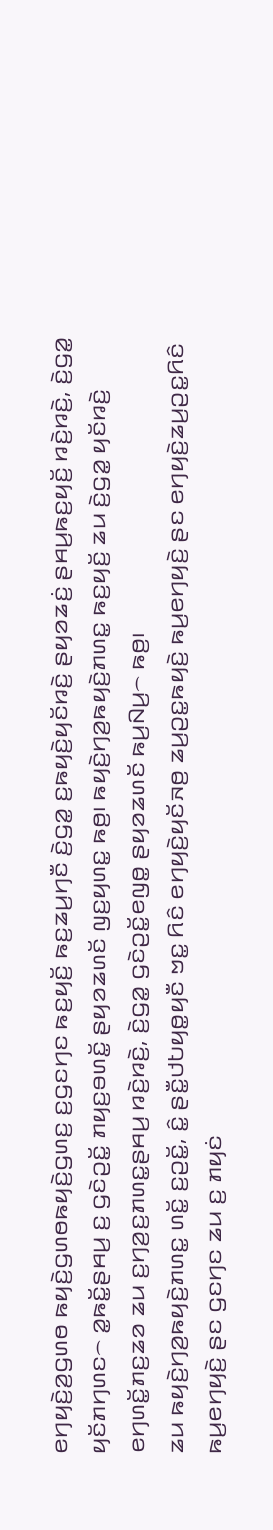ꤕꤚꤟꤢꤧ꤬ꤤ꤬ꤞꤛꤥ ꤒꤟꤢꤧ꤬ꤞꤛꤥꤒꤟꤢꤧ꤬ꤞꤛꤢ꤬ ꤢ꤬ꤞꤢꤚꤢ ꤒꤢ꤬ꤟꤢꤩ꤬ ꤒꤢ꤬ꤘꤣ꤬ꤚꤢꤪ ꤢꤧ꤬ꤞꤤ꤭ ꤢ꤬ꤒꤟꤢꤧ꤬ꤟꤢꤩꤙꤢꤧ꤬ ꤔꤟꤤꤘꤢꤦ꤬ ꤔꤌꤣ꤬ꤒꤢ꤬ꤟꤢꤩ꤬ ꤙꤢꤧ꤬ꤙꤢꤧ꤬, ꤢꤧ꤬ꤞꤤ꤭ ꤟꤢꤩꤊꤚꤛꤢ꤮ ꤤ꤭ꤒꤢꤩ꤭ꤔꤌꤣ꤬ ꤢ꤬ ꤞꤢꤧꤑꤢꤩ꤭ ꤊꤟꤢ꤬ꤋꤛꤢꤩ꤭ ꤔꤟꤤꤘꤛꤢꤩ ꤜꤢ꤬ꤟꤛꤢ꤭ ꤒꤥ꤬꤯ ꤒꤟꤢꤧ꤬ꤚꤤ꤬ꤒꤟꤢꤧ꤬ꤊꤛꤢ꤭ ꤒꤢ꤬ꤟꤢꤩ꤬ ꤘꤣ ꤢꤧ꤬ꤞꤤ꤭ ꤟꤢꤩꤙꤢꤧ꤬ ꤕꤚꤛꤢꤩ꤭ꤊꤢ꤬ꤘꤤ ꤘꤣ ꤢ꤬ꤚꤤ꤬ꤢ꤬ꤊꤛꤢ꤭ꤔꤌꤣ꤬ ꤙꤢꤧ꤬ꤙꤢꤧ꤬, ꤢꤧ꤬ꤞꤤ꤭ ꤞꤢꤧꤑꤢꤩ꤭ꤕꤜꤥ꤭ ꤔꤟꤤꤘꤛꤢꤩ ꤒꤣ꤬ꤡꤣ꤬꤮ ꤒꤥ꤬꤯
ꤘꤣ ꤒꤟꤢꤧ꤬ꤚꤤ꤬ꤒꤟꤢꤧ꤬ꤊꤛꤢ꤭ ꤛꤢꤩ꤭ ꤢ꤬ꤑꤢꤩ꤭, ꤢꤨ꤭ ꤔꤢꤪ꤭ꤓꤝꤟꤥ꤭ꤟꤢꤪ ꤠꤢ꤭ ꤖꤢꤨ ꤕꤚꤟꤢꤧ꤬ꤟꤢꤩꤏꤥ꤬ ꤘꤣ꤬ꤑꤢ꤭ꤒꤟꤢꤧ꤬ ꤒꤣ꤬ꤕꤚꤟꤢꤧ꤬ ꤔꤢ ꤕꤚꤟꤢꤧ꤬ꤘꤣ꤬ꤑꤢ꤭ꤖꤢꤨ ꤒꤣ꤬ꤕꤚꤟꤢꤧ꤬ ꤔꤢ ꤞꤢꤚꤢ ꤘꤣ ꤢ꤬ ꤊꤟꤢꤦ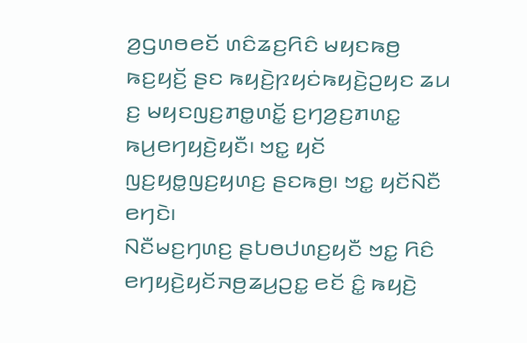ꤤ꤬ꤞꤛꤥꤕꤢꤩ ꤛꤢꤨꤘꤢ꤬ꤖꤢꤨ ꤗꤟꤢꤒꤥ꤬ ꤒꤢ꤬ꤟꤢꤩ꤬ ꤔꤢ ꤒꤟꤢꤧ꤬ꤐꤟꤢꤦꤒꤟꤢꤧ꤬ꤑꤟꤢ ꤘꤣ ꤢ꤬ ꤗꤟꤢꤜꤢ꤬ꤊꤥ꤭ꤛꤢꤩ꤭ ꤢ꤬ꤚꤤ꤬ꤢ꤬ꤊꤛꤢ꤭ ꤒꤣ꤬ꤕꤚꤟꤢꤧ꤬ꤟꤢꤪ꤯ ꤠꤢ꤭ ꤟꤢꤩ ꤜꤢ꤬ꤟꤥ꤭ꤜꤢ꤬ꤟꤛꤢ꤬ ꤔꤢꤒꤥ꤬꤯ ꤠꤢ꤭ ꤟꤢꤩꤡꤢꤪ ꤕꤚꤢꤧ꤯
ꤡꤢꤪꤗꤢ꤬ꤚꤛꤢ꤬ ꤔꤝꤥꤓꤛꤢ꤬ꤟꤢꤪ ꤠꤢ꤭ ꤖꤢꤨ ꤕꤚꤟꤢꤧ꤬ꤟꤢꤩꤏꤥ꤬ꤘꤣ꤬ꤑꤢ꤭ ꤕꤢꤩ ꤢꤨ꤭ ꤒꤟꤢꤧ꤬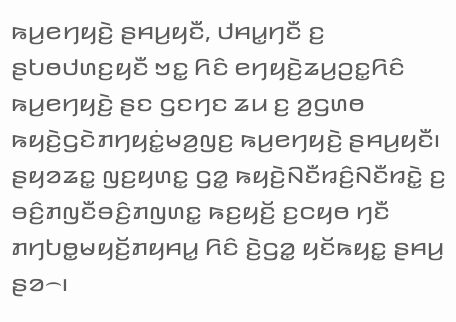ꤒꤣ꤬ꤕꤚꤟꤢꤧ꤬ ꤔꤌꤣ꤬ꤟꤢꤪ, ꤓꤌꤣ꤭ꤚꤢꤪ ꤢ꤬ ꤔꤝꤥꤓꤛꤢ꤬ꤟꤢꤪ ꤠꤢ꤭ ꤖꤢꤨ ꤕꤚꤟꤢꤧ꤬ꤘꤣ꤬ꤑꤢ꤭ꤖꤢꤨ ꤒꤣ꤬ꤕꤚꤟꤢꤧ꤬ ꤔꤢ ꤞꤢꤚꤢ ꤘꤣ ꤢ꤬ ꤤ꤬ꤞꤛꤥ ꤒꤟꤢꤧ꤬ꤞꤢꤧꤊꤚꤟꤢꤦ꤭ꤗꤤ꤬ꤜꤢ꤬ ꤒꤣ꤬ꤕꤚꤟꤢꤧ꤬ ꤔꤌꤣ꤬ꤟꤢꤪ꤯
ꤔꤟꤤꤘꤢ꤭ ꤜꤢ꤬ꤟꤛꤢ꤭ ꤞꤤ꤭ ꤒꤟꤢꤧ꤬ꤡꤢꤪꤙꤢꤨ꤬ꤡꤢꤪꤙꤢꤧ꤭ ꤢ꤬ ꤋꤢꤨ꤬ꤊꤜꤢꤪꤋꤢꤨ꤬ꤊꤜꤛꤢ꤭ ꤒꤢ꤬ꤟꤢꤩ꤬ ꤢ꤬ꤍꤟꤥ ꤚꤢꤪ ꤊꤚꤝꤥ꤭ꤗꤟꤢꤩ꤬ꤊꤟꤌꤣ꤭ ꤖꤢꤨ ꤢꤧ꤬ꤞꤤ꤭ ꤟꤢꤩꤒꤟꤢ꤭ ꤔꤌꤣ꤬ ꤔꤤ꤮꤯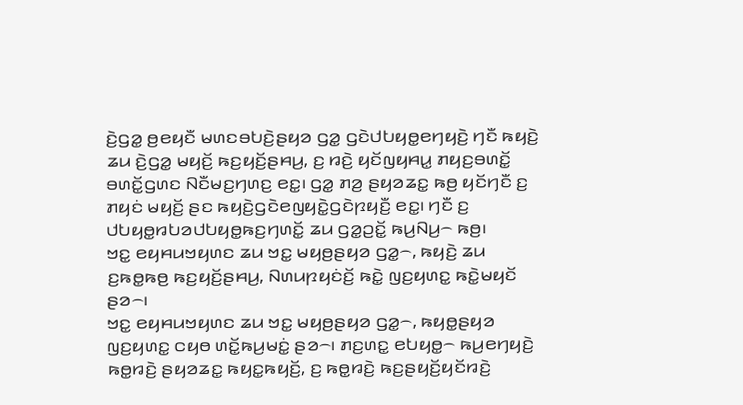ꤢꤧ꤬ꤞꤤ꤭ ꤥ꤬ꤕꤟꤢꤪ ꤗꤛꤢꤋꤝꤢꤧ꤬ꤔꤟꤤ ꤞꤤ꤭ ꤞꤢꤧꤓꤝꤟꤥ꤭ꤕꤚꤟꤢꤧ꤬ ꤚꤢꤪ ꤒꤟꤢꤧ꤬ ꤘꤣ ꤢꤧ꤬ꤞꤤ꤭ ꤗꤟꤢꤩ꤬ ꤒꤢ꤬ꤟꤢꤩ꤬ꤔꤌꤣ꤬, ꤢ꤬ ꤙꤢꤧ꤬ ꤟꤢꤩꤜꤟꤌꤣ꤭ ꤊꤟꤢ꤬ꤋꤛꤢꤩ꤭ ꤋꤛꤢꤩ꤭ꤞꤛꤢ ꤡꤢꤪꤗꤢ꤬ꤚꤛꤢ꤬ ꤕꤢ꤭꤯ ꤞꤤ꤭ ꤊꤤ꤬ ꤔꤟꤤꤘꤢ꤭ ꤒꤥ꤬ ꤟꤢꤩꤚꤢꤪ ꤢ꤬ ꤊꤟꤢꤦ ꤗꤟꤢꤩ꤬ ꤔꤢ ꤒꤟꤢꤧ꤬ꤞꤢꤧꤕꤜꤟꤢꤧ꤭ꤞꤢꤧꤐꤟꤢꤪ꤬ ꤕꤢ꤭꤯ ꤚꤢꤪ ꤢ꤬ ꤓꤝꤟꤥ꤭ꤙꤝꤤꤓꤝꤟꤥ꤭ꤒꤢ꤬ꤚꤛꤢꤩ꤭ ꤘꤣ ꤞꤤ꤭ꤑꤢꤩ꤭ ꤒꤣ꤬ꤡꤣ꤬꤮ ꤒꤥ꤬꤯
ꤠꤢ꤭ ꤕꤟꤌꤣꤠꤟꤛꤢ ꤘꤣ ꤠꤢ꤭ ꤗꤟꤥ꤬ꤔꤟꤤ ꤞꤤ꤭꤮, ꤒꤟꤢꤧ꤬ ꤘꤣ ꤢ꤬ꤒꤥ꤭ꤒꤥ꤬ ꤒꤢ꤬ꤟꤢꤩ꤬ꤔꤌꤣ꤬, ꤡꤛꤣꤐꤟꤢꤦꤢꤩ꤬ ꤒꤢꤧ꤭ ꤜꤢ꤬ꤟꤛꤢ꤭ ꤒꤢꤧ꤭ꤗꤟꤢꤩ ꤔꤤ꤮꤯
ꤠꤢ꤭ ꤕꤟꤌꤣꤠꤟꤛꤢ ꤘꤣ ꤠꤢ꤭ ꤗꤟꤥ꤬ꤔꤟꤤ ꤞꤤ꤭꤮, ꤒꤟꤥ꤭ꤔꤟꤤ ꤜꤢ꤬ꤟꤛꤢ꤭ ꤍꤟꤥ ꤛꤢꤩ꤭ꤒꤣ꤬ꤗꤢꤦ꤭ ꤔꤤ꤮꤯ ꤊꤢ꤬ꤛꤢ꤭ ꤕꤝꤟꤥ꤭꤮ ꤒꤣ꤬ꤕꤚꤟꤢꤧ꤬ ꤒꤥ꤭ꤙꤢꤧ꤬ ꤔꤟꤤꤘꤢ꤭ ꤒꤟꤢ꤭ꤒꤟꤢꤩ꤬, ꤢ꤬ ꤒꤥ꤭ꤙꤢꤧ꤬ ꤒꤢ꤬ꤔꤟꤢꤩ꤬ꤟꤢꤩꤙꤢꤧ꤬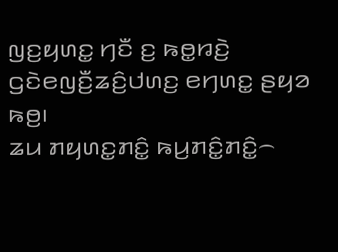ꤜꤢ꤬ꤟꤛꤢ꤭ ꤚꤢꤪ ꤢ꤬ ꤒꤥ꤭ꤙꤢꤧ꤬ ꤞꤢꤧꤕꤜꤢꤪ꤬ꤘꤢꤨ꤬ꤓꤛꤢ꤬ ꤕꤚꤛꤢ꤭ ꤔꤟꤤ ꤒꤥ꤬꤯
ꤘꤣ ꤊꤟꤛꤢ꤭ꤊꤢꤨ꤭ ꤒꤣ꤬ꤊꤢꤨ꤭ꤊꤢꤨ꤭꤮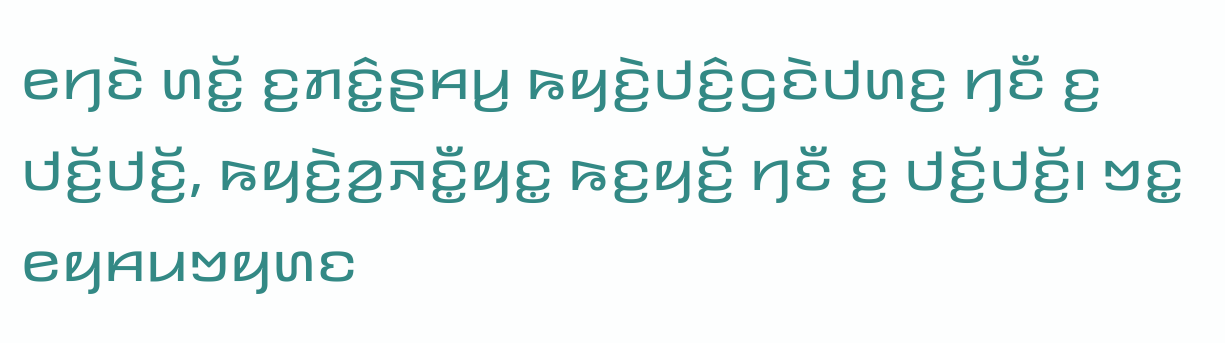ꤕꤚꤢꤧ ꤛꤢꤩ꤭ ꤢ꤬ꤊꤢꤨ꤭ꤔꤌꤣ꤬ ꤒꤟꤢꤧ꤬ꤓꤢꤨ꤬ꤞꤢꤧꤓꤛꤢ꤬ ꤚꤢꤪ ꤢ꤬ ꤓꤢꤩ꤬ꤓꤢꤩ꤬, ꤒꤟꤢꤧ꤬ꤤ꤬ꤏꤢꤪ꤭ꤟꤢ꤭ ꤒꤢ꤬ꤟꤢꤩ꤬ ꤚꤢꤪ ꤢ꤬ ꤓꤢꤩ꤬ꤓꤢꤩ꤬꤯ ꤠꤢ꤭ ꤕꤟꤌꤣꤠꤟꤛꤢ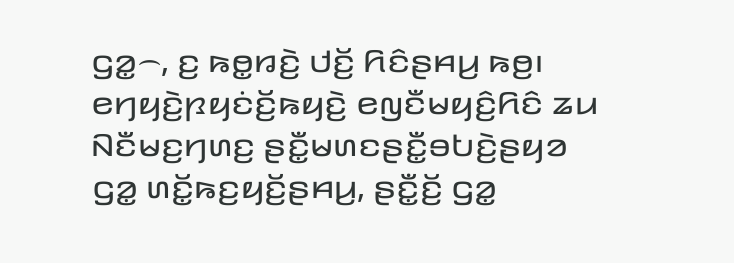ꤞꤤ꤭꤮, ꤢ꤬ ꤒꤥ꤭ꤙꤢꤧ꤬ ꤓꤢꤩ꤬ ꤖꤢꤨꤔꤌꤣ꤬ ꤒꤥ꤬꤯
ꤕꤚꤟꤢꤧ꤬ꤐꤟꤢꤦꤢꤩ꤬ꤒꤟꤢꤧ꤬ ꤕꤜꤢꤪꤗꤟꤢꤨ꤬ꤖꤢꤨ ꤘꤣ ꤡꤢꤪꤗꤢ꤬ꤚꤛꤢ꤬ ꤔꤢꤪ꤭ꤗꤛꤢꤔꤢꤪ꤭ꤋꤝꤢꤧ꤬ꤔꤟꤤ ꤞꤤ꤭ ꤛꤢꤩ꤭ꤒꤢ꤬ꤟꤢꤩ꤬ꤔꤌꤣ꤬, ꤔꤢꤪ꤭ꤢꤩ꤬ ꤞꤤ꤭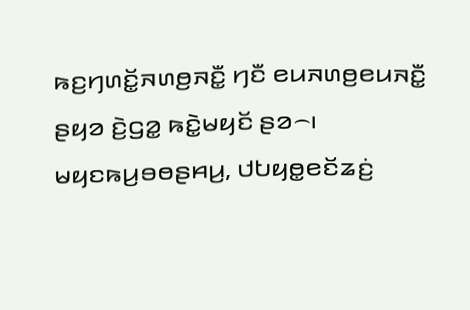ꤒꤢ꤬ꤚꤛꤢꤩ꤭ꤏꤛꤥ꤬ꤏꤢꤪ꤭ ꤚꤢꤪ ꤕꤣꤏꤛꤥ꤬ꤕꤣꤏꤢꤪ꤭ ꤔꤟꤤ ꤢꤧ꤬ꤞꤤ꤭ ꤒꤢꤧ꤭ꤗꤟꤢꤩ ꤔꤤ꤮꤯ ꤗꤟꤢꤒꤣ꤬ꤋꤥꤔꤌꤣ꤬, ꤓꤝꤟꤥ꤭ꤕꤢꤩꤘꤢꤦ꤬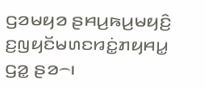ꤞꤤꤗꤟꤤ ꤔꤌꤣ꤬ꤒꤣ꤬ꤗꤟꤢꤨ꤬ ꤢ꤬ꤜꤟꤢꤩꤗꤛꤢꤙꤢꤦ꤭ꤊꤟꤌꤣ꤭ ꤞꤤ꤭ ꤔꤤ꤮꤯